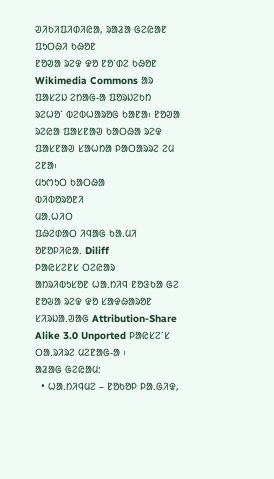ᱣᱤᱠᱤᱯᱤᱰᱤᱭᱟ, ᱨᱟᱲᱟ ᱜᱮᱭᱟᱱ ᱯᱩᱛᱷᱤ ᱠᱷᱚᱱ
ᱱᱚᱣᱟ ᱨᱮᱫ ᱫᱚ ᱱᱚᱸᱰᱮ ᱠᱷᱚᱱ Wikimedia Commons ᱟᱨ ᱯᱟᱥᱮᱡ ᱮᱴᱟᱜ-ᱟ ᱯᱚᱨᱡᱮᱠᱴ ᱨᱮᱦᱚᱸ ᱵᱮᱵᱦᱟᱨᱚᱜ ᱠᱟᱱᱟ᱾ ᱱᱚᱣᱟ ᱨᱮᱭᱟ ᱯᱟᱥᱱᱟᱣ ᱠᱟᱛᱷᱟ ᱨᱮᱫ ᱯᱟᱥᱱᱟᱣ ᱥᱟᱦᱴᱟ ᱞᱟᱛᱟᱨᱨᱮ ᱮᱢ ᱮᱱᱟ᱾
ᱢᱩᱬᱩᱛ ᱠᱟᱛᱷᱟ
ᱵᱤᱵᱚᱨᱚᱱᱤ
ᱢᱟᱹᱦᱤᱛ
ᱯᱷᱮᱰᱟᱛ ᱤᱧᱟᱜ ᱠᱟᱹᱢᱤ
ᱚᱱᱚᱞᱤᱭᱟᱹ Diliff
ᱞᱟᱭᱥᱮᱱᱥ ᱛᱮᱭᱟᱨ
ᱟᱴᱨᱤᱵᱩᱥᱚᱱ ᱦᱟᱹᱴᱤᱧ ᱱᱚᱝᱠᱟ ᱜᱮ
ᱱᱚᱶᱟ ᱨᱮᱫ ᱫᱚ ᱥᱟᱫᱷᱟᱨᱚᱱ ᱥᱤᱨᱡᱟᱹᱣᱟᱜ Attribution-Share Alike 3.0 Unported ᱞᱟᱭᱥᱮᱸᱥ ᱛᱟᱹᱨᱤᱨᱮ ᱢᱮᱱᱟᱜ-ᱟ ᱾
ᱟᱲᱟᱜ ᱜᱮᱭᱟᱢ:
  • ᱦᱟᱹᱴᱤᱧᱢᱮ – ᱱᱚᱠᱚᱞ ᱞᱟᱹᱜᱤᱫ,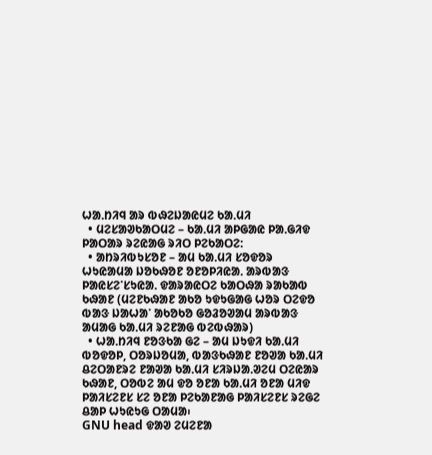ᱦᱟᱹᱴᱤᱧ ᱟᱨ ᱵᱷᱮᱡᱟᱭᱢᱮ ᱠᱟᱹᱢᱤ
  • ᱢᱮᱥᱟᱣᱠᱟᱛᱢᱮ – ᱠᱟᱹᱢᱤ ᱟᱞᱜᱟᱭ ᱞᱟᱹᱜᱤᱫ
ᱞᱟᱛᱟᱨ ᱨᱮᱭᱟᱜ ᱨᱤᱛ ᱞᱮᱠᱟᱛᱮ:
  • ᱟᱴᱨᱤᱵᱩᱥᱚᱱ – ᱟᱢ ᱠᱟᱹᱢᱤ ᱥᱚᱫᱚᱨ ᱦᱩᱭᱟᱢᱟ ᱡᱚᱠᱷᱚᱱ ᱚᱱᱚᱞᱤᱭᱟᱹ ᱟᱨᱵᱟᱝ ᱞᱟᱭᱥᱮᱸᱥᱩᱭᱟᱹ ᱫᱟᱨᱟᱭᱛᱮ ᱠᱟᱛᱷᱟ ᱨᱟᱠᱟᱵ ᱠᱷᱟᱱ (ᱢᱮᱱᱠᱷᱟᱱ ᱟᱠᱚ ᱩᱫᱩᱜᱟᱜ ᱦᱚᱨ ᱛᱮᱫᱚ ᱵᱟᱝ ᱡᱟᱦᱟᱸ ᱟᱠᱚᱠᱚ ᱜᱚᱲᱚᱣᱟᱢ ᱟᱨᱵᱟᱝ ᱟᱢᱟᱜ ᱠᱟᱹᱢᱤ ᱨᱮᱱᱟᱜ ᱵᱮᱵᱷᱟᱨ)
  • ᱦᱟᱹᱴᱤᱧ ᱱᱚᱝᱠᱟ ᱜᱮ – ᱟᱢ ᱡᱩᱫᱤ ᱠᱟᱹᱢᱤ ᱵᱚᱫᱚᱞ, ᱛᱚᱨᱡᱚᱢᱟ, ᱵᱟᱝᱠᱷᱟᱱ ᱱᱚᱣᱟ ᱠᱟᱹᱢᱤ ᱪᱮᱛᱟᱱᱨᱮ ᱱᱟᱣᱟ ᱠᱟᱹᱢᱤ ᱥᱤᱨᱡᱟᱹᱣᱮᱢ ᱛᱮᱭᱟᱨ ᱠᱷᱟᱱ, ᱛᱚᱵᱮ ᱟᱢ ᱫᱚ ᱚᱱᱟ ᱠᱟᱹᱢᱤ ᱚᱱᱟ ᱢᱤᱫ ᱞᱟᱤᱥᱮᱱᱥ ᱥᱮ ᱚᱱᱟ ᱞᱮᱠᱟᱱᱟᱜ ᱞᱟᱤᱥᱮᱱᱥ ᱨᱮᱜᱮ ᱪᱟᱞ ᱦᱩᱭᱩᱜ ᱛᱟᱢᱟ᱾
GNU head ᱫᱟᱣ ᱮᱢᱮᱱᱟ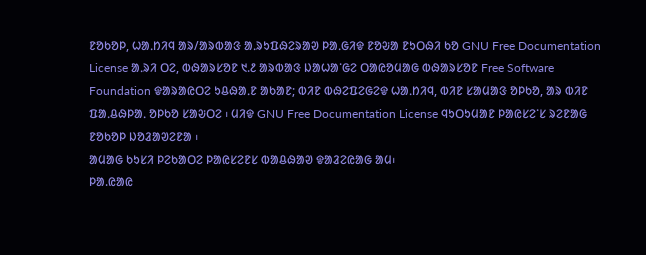ᱱᱚᱠᱚᱞ, ᱦᱟᱹᱴᱤᱧ ᱟᱨ/ᱟᱨᱵᱟᱝ ᱟᱹᱨᱩᱯᱷᱮᱨᱟᱣ ᱞᱟᱹᱜᱤᱫ ᱱᱚᱶᱟ ᱱᱩᱛᱷᱤ ᱠᱚ GNU Free Documentation License ᱟᱹᱨᱤ ᱛᱮ, ᱵᱷᱟᱨᱥᱚᱱ ᱑.᱒ ᱟᱨᱵᱟᱝ ᱡᱟᱦᱟᱸᱜᱮ ᱛᱟᱭᱚᱢᱟᱜ ᱵᱷᱟᱨᱥᱚᱱ Free Software Foundation ᱫᱟᱨᱟᱭᱛᱮ ᱩᱪᱷᱟᱹᱱ ᱟᱠᱟᱱ; ᱵᱤᱱ ᱵᱷᱮᱯᱮᱜᱮᱫ ᱦᱟᱹᱴᱤᱧ, ᱵᱤᱱ ᱥᱟᱢᱟᱝ ᱚᱞᱠᱚ, ᱟᱨ ᱵᱤᱱ ᱯᱟᱹᱪᱷᱞᱟᱹ ᱚᱞᱠᱚ ᱥᱟᱶᱛᱮ ᱾ ᱢᱤᱫ GNU Free Documentation License ᱧᱩᱛᱩᱢᱟᱱ ᱞᱟᱭᱥᱮᱸᱥ ᱨᱮᱱᱟᱜ ᱱᱚᱠᱚᱞ ᱡᱚᱲᱟᱣᱮᱱᱟ ᱾
ᱟᱢᱟᱜ ᱠᱩᱥᱤ ᱞᱮᱠᱟᱛᱮ ᱞᱟᱭᱥᱮᱱᱥ ᱵᱟᱪᱷᱟᱣ ᱫᱟᱲᱮᱭᱟᱜ ᱟᱢ᱾
ᱞᱟ.ᱭᱟᱭ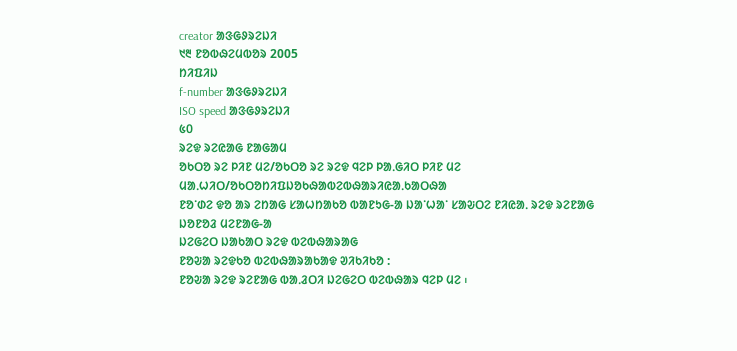creator ᱟᱝᱜᱽᱨᱮᱡᱤ
᱑᱓ ᱱᱚᱵᱷᱮᱢᱵᱚᱨ 2005
ᱴᱤᱯᱤᱡ
f-number ᱟᱝᱜᱽᱨᱮᱡᱤ
ISO speed ᱟᱝᱜᱽᱨᱮᱡᱤ
᱕᱐
ᱨᱮᱫ ᱨᱮᱭᱟᱜ ᱱᱟᱜᱟᱢ
ᱚᱠᱛᱚ ᱨᱮ ᱞᱤᱱ ᱢᱮ/ᱚᱠᱛᱚ ᱨᱮ ᱨᱮᱫ ᱧᱮᱞ ᱞᱟᱹᱜᱤᱛ ᱞᱤᱱ ᱢᱮ
ᱢᱟᱹᱦᱤᱛ/ᱚᱠᱛᱚᱴᱤᱯᱡᱚᱠᱷᱟᱵᱮᱵᱷᱟᱨᱤᱭᱟᱹᱠᱟᱛᱷᱟ
ᱱᱚᱸᱰᱮ ᱫᱚ ᱟᱨ ᱮᱴᱟᱜ ᱥᱟᱦᱴᱟᱠᱚ ᱵᱟᱱᱩᱜ-ᱟ ᱡᱟᱸᱦᱟᱸ ᱥᱟᱶᱛᱮ ᱱᱤᱭᱟᱹ ᱨᱮᱫ ᱨᱮᱱᱟᱜ ᱡᱚᱱᱚᱲ ᱢᱮᱱᱟᱜ-ᱟ
ᱡᱮᱜᱮᱛ ᱡᱟᱠᱟᱛ ᱨᱮᱫ ᱵᱮᱵᱷᱟᱨᱟᱜ
ᱱᱚᱶᱟ ᱨᱮᱫᱠᱚ ᱵᱮᱵᱷᱟᱨᱟᱠᱟᱫ ᱣᱤᱠᱤᱠᱚ :
ᱱᱚᱶᱟ ᱨᱮᱫ ᱨᱮᱱᱟᱜ ᱵᱟᱹᱲᱛᱤ ᱡᱮᱜᱮᱛ ᱵᱮᱵᱷᱟᱨ ᱧᱮᱞ ᱢᱮ ᱾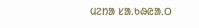ᱢᱮᱴᱟ ᱥᱟᱹᱠᱷᱭᱟᱹᱛ